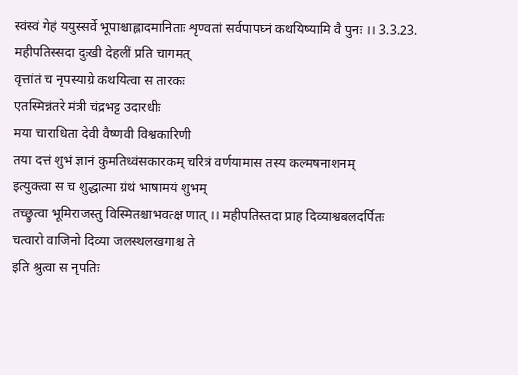स्वंस्वं गेहं ययुस्सर्वे भूपाश्चाह्लादमानिताः शृण्वतां सर्वपापघ्नं कथयिष्यामि वै पुनः ।। 3.3.23.
महीपतिस्सदा दुःखी देहलीं प्रति चागमत्
वृत्तांतं च नृपस्याग्रे कथयित्वा स तारकः
एतस्मिन्नंतरे मंत्री चंद्रभट्ट उदारधीः
मया चाराधिता देवी वैष्णवी विश्वकारिणी
तया दत्तं शुभं ज्ञानं कुमतिध्वंसकारकम् चरित्रं वर्णयामास तस्य कल्मषनाशनम्
इत्युक्त्वा स च शुद्धात्मा ग्रंथं भाषामयं शुभम्
तच्छ्रुत्वा भूमिराजस्तु विस्मितश्चाभवत्क्ष णात् ।। महीपतिस्तदा प्राह दिव्याश्वबलदर्पितः
चत्वारो वाजिनो दिव्या जलस्थलखगाश्च ते
इति श्रुत्वा स नृपतिः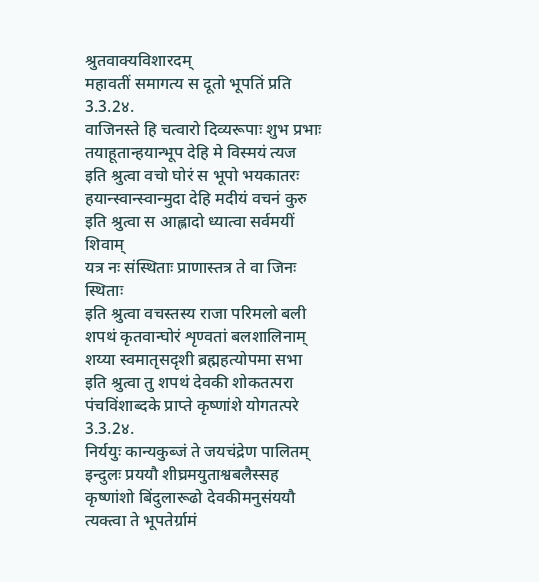श्रुतवाक्यविशारदम्
महावतीं समागत्य स दूतो भूपतिं प्रति 3.3.2४.
वाजिनस्ते हि चत्वारो दिव्यरूपाः शुभ प्रभाः
तयाहूतान्हयान्भूप देहि मे विस्मयं त्यज
इति श्रुत्वा वचो घोरं स भूपो भयकातरः हयान्स्वान्स्वान्मुदा देहि मदीयं वचनं कुरु
इति श्रुत्वा स आह्लादो ध्यात्वा सर्वमयीं शिवाम्
यत्र नः संस्थिताः प्राणास्तत्र ते वा जिनः स्थिताः
इति श्रुत्वा वचस्तस्य राजा परिमलो बली
शपथं कृतवान्घोरं शृण्वतां बलशालिनाम्
शय्या स्वमातृसदृशी ब्रह्महत्योपमा सभा
इति श्रुत्वा तु शपथं देवकी शोकतत्परा
पंचविंशाब्दके प्राप्ते कृष्णांशे योगतत्परे 3.3.2४.
निर्ययुः कान्यकुब्जं ते जयचंद्रेण पालितम्
इन्दुलः प्रययौ शीघ्रमयुताश्वबलैस्सह कृष्णांशो बिंदुलारूढो देवकीमनुसंययौ
त्यक्त्वा ते भूपतेर्ग्रामं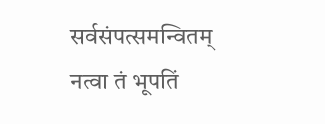सर्वसंपत्समन्वितम्
नत्वा तं भूपतिं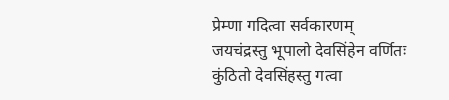प्रेम्णा गदित्वा सर्वकारणम्
जयचंद्रस्तु भूपालो देवसिंहेन वर्णितः
कुंठितो देवसिंहस्तु गत्वा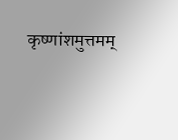कृष्णांशमुत्तमम्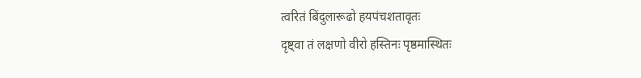त्वरितं बिंदुलारूढो हयपंचशतावृतः
दृष्ट्वा तं लक्षणो वीरो हस्तिनः पृष्ठमास्थितः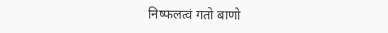निष्फलत्वं गतो बाणो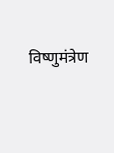विष्णुमंत्रेण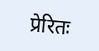प्रेरितः